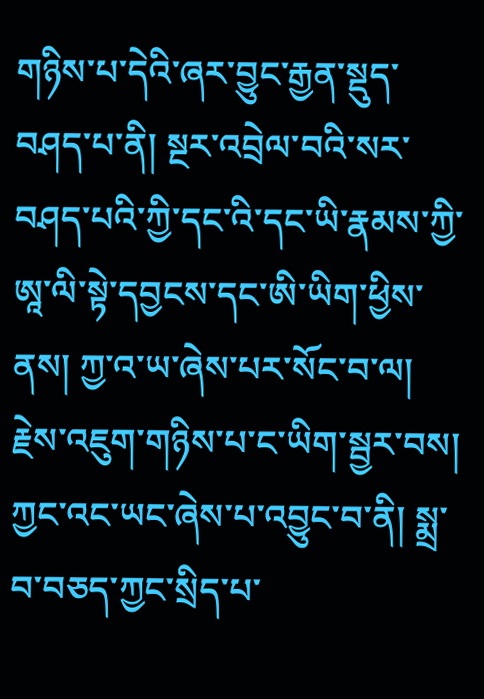གཉིས་པ་དེའི་ཞར་བྱུང་རྒྱན་སྡུད་བཤད་པ་ནི། སྔར་འབྲེལ་བའི་སར་བཤད་པའི་ཀྱི་དང་འི་དང་ཡི་རྣམས་ཀྱི་ཨཱ་ལི་སྟེ་དབྱངས་དང་ཨི་ཡིག་ཕྱིས་ནས། ཀྱ་འ་ཡ་ཞེས་པར་སོང་བ་ལ། རྗེས་འཇུག་གཉིས་པ་ང་ཡིག་སྦྱར་བས། ཀྱང་འང་ཡང་ཞེས་པ་འབྱུང་བ་ནི། སྨྲ་བ་བཅད་ཀྱང་སྲིད་པ་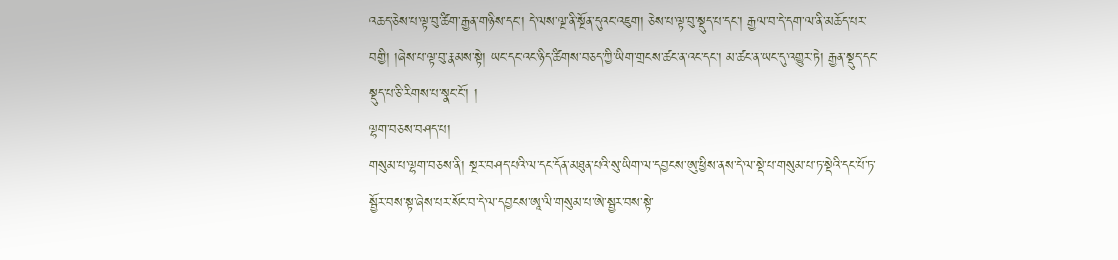འཆད་ཅེས་པ་ལྟ་བུ་ཚིག་རྒྱན་གཉིས་དང་། དེ་ལས་ལྔ་ནི་སྔོན་དུའང་འཇུག། ཅེས་པ་ལྟ་བུ་སྡུད་པ་དང་། རྒྱལ་བ་དེ་དག་ལ་ནི་མཆོད་པར་བགྱི། །ཞེས་པ་ལྟ་བུ་རྣམས་སྟེ། ཡང་དང་འང་ཉིད་ཚིགས་བཅད་ཀྱི་ཡིག་གྲངས་ཚང་ན་འང་དང་། མ་ཚང་ན་ཡང་དུ་འགྱུར་ཏེ། རྒྱན་སྡུད་དང་སྡུད་པ་ཅི་རིགས་པ་སྣང་ངོ་། །
ལྷག་བཅས་བཤད་པ།
གསུམ་པ་ལྷག་བཅས་ནི། སྔར་བཤད་པའི་ལ་དང་དོན་མཐུན་པའི་སུ་ཡིག་ལ་དབྱངས་ཨུ་ཕྱིས་ནས་དེ་ལ་སྡེ་པ་གསུམ་པ་ཏ་སྡེའི་དང་པོ་ཏ་སྦྱོར་བས་སྟ་ཞེས་པར་སོང་བ་དེ་ལ་དབྱངས་ཨཱ་ལི་གསུམ་པ་ཨེ་སྦྱར་བས་སྟེ་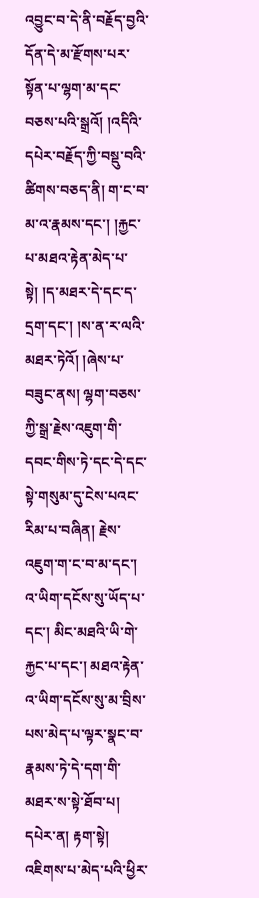འབྱུང་བ་དེ་ནི་བརྗོད་བྱའི་དོན་དེ་མ་རྫོགས་པར་སྟོན་པ་ལྷག་མ་དང་བཅས་པའི་སྒྲའོ། །འདིའི་དཔེར་བརྗོད་ཀྱི་བསྡུ་བའི་ཚིགས་བཅད་ནི། ག་ང་བ་མ་འ་རྣམས་དང་། །རྐྱང་པ་མཐའ་རྟེན་མེད་པ་སྟེ། །ད་མཐར་དེ་དང་ད་དྲག་དང་། །ས་ན་ར་ལའི་མཐར་ཏེའོ། །ཞེས་པ་བཟུང་ནས། ལྷག་བཅས་ཀྱི་སྒྲ་རྗེས་འཇུག་གི་དབང་གིས་ཏེ་དང་དེ་དང་སྟེ་གསུམ་དུ་ངེས་པའང་རིམ་པ་བཞིན། རྗེས་འཇུག་ག་ང་བ་མ་དང་། འ་ཡིག་དངོས་སུ་ཡོད་པ་དང་། མིང་མཐའི་ཡི་གེ་རྐྱང་པ་དང་། མཐའ་རྟེན་འ་ཡིག་དངོས་སུ་མ་བྲིས་པས་མེད་པ་ལྟར་སྣང་བ་རྣམས་ཏེ་དེ་དག་གི་མཐར་ས་སྟེ་ཐོབ་པ། དཔེར་ན། རྟག་སྟེ། འཇིགས་པ་མེད་པའི་ཕྱིར་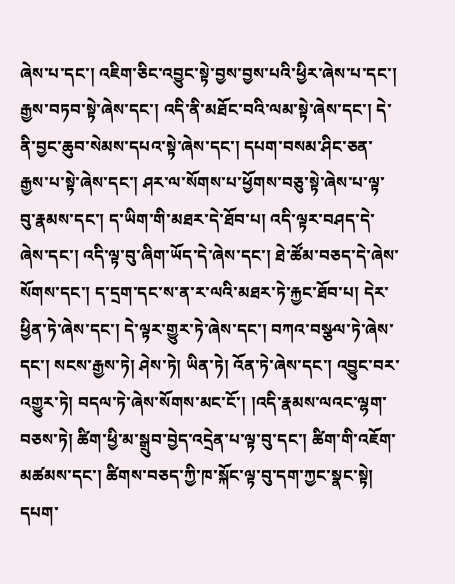ཞེས་པ་དང་། འཇིག་ཅིང་འབྱུང་སྟེ་བྱས་བྱས་པའི་ཕྱིར་ཞེས་པ་དང་། རྒྱས་བཏབ་སྟེ་ཞེས་དང་། འདི་ནི་མཐོང་བའི་ལམ་སྟེ་ཞེས་དང་། དེ་ནི་བྱང་ཆུབ་སེམས་དཔའ་སྟེ་ཞེས་དང་། དཔག་བསམ་ཤིང་ཅན་རྒྱས་པ་སྟེ་ཞེས་དང་། ཤར་ལ་སོགས་པ་ཕྱོགས་བཅུ་སྟེ་ཞེས་པ་ལྟ་བུ་རྣམས་དང་། ད་ཡིག་གི་མཐར་དེ་ཐོབ་པ། འདི་ལྟར་བཤད་དེ་ཞེས་དང་། འདི་ལྟ་བུ་ཞིག་ཡོད་དེ་ཞེས་དང་། ཐེ་ཚོམ་བཅད་དེ་ཞེས་སོགས་དང་། ད་དྲག་དང་ས་ན་ར་ལའི་མཐར་ཏེ་རྐྱང་ཐོབ་པ། དེར་ཕྱིན་ཏེ་ཞེས་དང་། དེ་ལྟར་གྱུར་ཏེ་ཞེས་དང་། བཀའ་བསྩལ་ཏེ་ཞེས་དང་། སངས་རྒྱས་ཏེ། ཤེས་ཏེ། ཡིན་ཏེ། འོན་ཏེ་ཞེས་དང་། འབྱུང་བར་འགྱུར་ཏེ། བདལ་ཏེ་ཞེས་སོགས་མང་ངོ་། །འདི་རྣམས་ལའང་ལྷག་བཅས་ཏེ། ཚིག་ཕྱི་མ་སྒྲུབ་བྱེད་འདྲེན་པ་ལྟ་བུ་དང་། ཚིག་གི་འཇོག་མཚམས་དང་། ཚིགས་བཅད་ཀྱི་ཁ་སྐོང་ལྟ་བུ་དག་ཀྱང་སྣང་སྟེ། དཔག་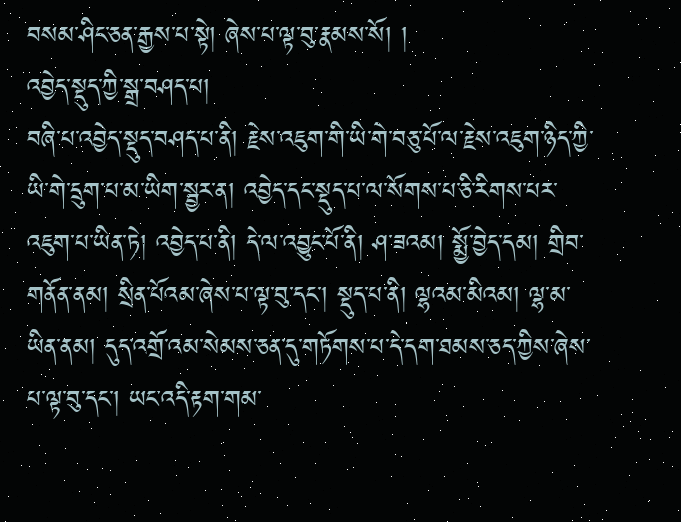བསམ་ཤིང་ཅན་རྒྱས་པ་སྟེ། ཞེས་པ་ལྟ་བུ་རྣམས་སོ། །
འབྱེད་སྡུད་ཀྱི་སྒྲ་བཤད་པ།
བཞི་པ་འབྱེད་སྡུད་བཤད་པ་ནི། རྗེས་འཇུག་གི་ཡི་གེ་བཅུ་པོ་ལ་རྗེས་འཇུག་ཉིད་ཀྱི་ཡི་གེ་དྲུག་པ་མ་ཡིག་སྦྱར་ན། འབྱེད་དང་སྡུད་པ་ལ་སོགས་པ་ཅི་རིགས་པར་འཇུག་པ་ཡིན་ཏེ། འབྱེད་པ་ནི། དེ་ལ་འབྱུང་པོ་ནི། ཤ་ཟའམ། སྨྱོ་བྱེད་དམ། གྲིབ་གནོན་ནམ། སྲིན་པོའམ་ཞེས་པ་ལྟ་བུ་དང་། སྡུད་པ་ནི། ལྷའམ་མིའམ། ལྷ་མ་ཡིན་ནམ། དུད་འགྲོ་འམ་སེམས་ཅན་དུ་གཏོགས་པ་དེ་དག་ཐམས་ཅད་ཀྱིས་ཞེས་པ་ལྟ་བུ་དང་། ཡང་འདི་རྟག་གམ་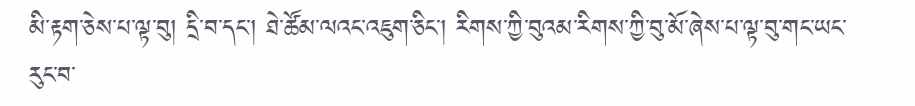མི་རྟག་ཅེས་པ་ལྟ་བུ། དྲི་བ་དང་། ཐེ་ཚོམ་ལའང་འཇུག་ཅིང་། རིགས་ཀྱི་བུའམ་རིགས་ཀྱི་བུ་མོ་ཞེས་པ་ལྟ་བུ་གང་ཡང་རུང་བ་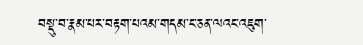བསྡུ་བ་རྣམ་པར་བརྟག་པའམ་གདམ་ང་ཅན་ལའང་འཇུག་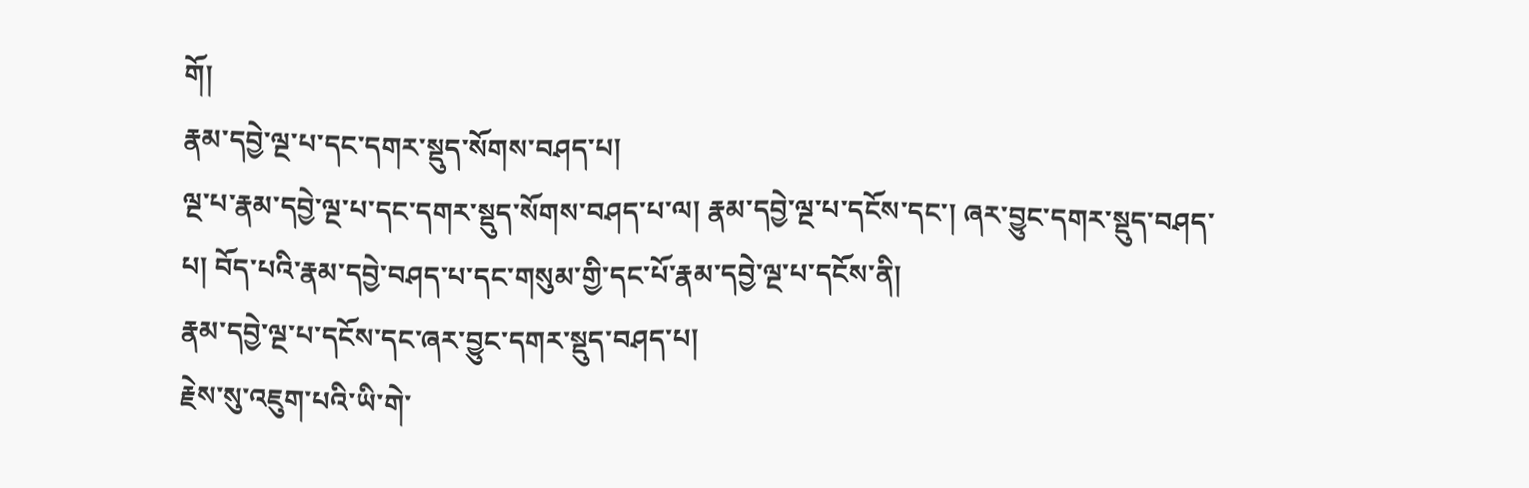གོ།
རྣམ་དབྱེ་ལྔ་པ་དང་དགར་སྡུད་སོགས་བཤད་པ།
ལྔ་པ་རྣམ་དབྱེ་ལྔ་པ་དང་དགར་སྡུད་སོགས་བཤད་པ་ལ། རྣམ་དབྱེ་ལྔ་པ་དངོས་དང་། ཞར་བྱུང་དགར་སྡུད་བཤད་པ། བོད་པའི་རྣམ་དབྱེ་བཤད་པ་དང་གསུམ་གྱི་དང་པོ་རྣམ་དབྱེ་ལྔ་པ་དངོས་ནི།
རྣམ་དབྱེ་ལྔ་པ་དངོས་དང་ཞར་བྱུང་དགར་སྡུད་བཤད་པ།
རྗེས་སུ་འཇུག་པའི་ཡི་གེ་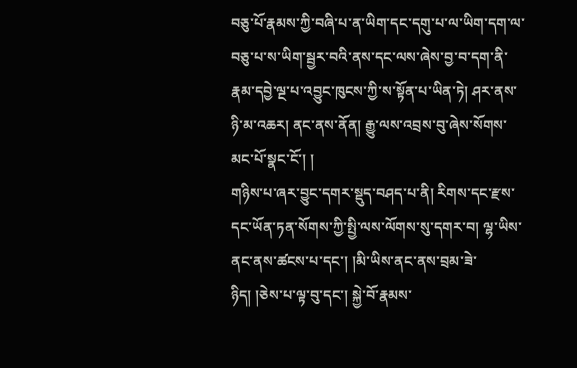བཅུ་པོ་རྣམས་ཀྱི་བཞི་པ་ན་ཡིག་དང་དགུ་པ་ལ་ཡིག་དག་ལ་བཅུ་པ་ས་ཡིག་སྦྱར་བའི་ནས་དང་ལས་ཞེས་བྱ་བ་དག་ནི་རྣམ་དབྱེ་ལྔ་པ་འབྱུང་ཁུངས་ཀྱི་ས་སྟོན་པ་ཡིན་ཏེ། ཤར་ནས་ཉི་མ་འཆར། ནང་ནས་ནོན། རྒྱུ་ལས་འབྲས་བུ་ཞེས་སོགས་མང་པོ་སྣང་ངོ་། །
གཉིས་པ་ཞར་བྱུང་དགར་སྡུད་བཤད་པ་ནི། རིགས་དང་རྫས་དང་ཡོན་ཏན་སོགས་ཀྱི་སྤྱི་ལས་ལོགས་སུ་དགར་བ། ལྷ་ཡིས་ནང་ནས་ཚངས་པ་དང་། །མི་ཡིས་ནང་ནས་བྲམ་ཟེ་ཉིད། །ཅེས་པ་ལྟ་བུ་དང་། སྐྱེ་བོ་རྣམས་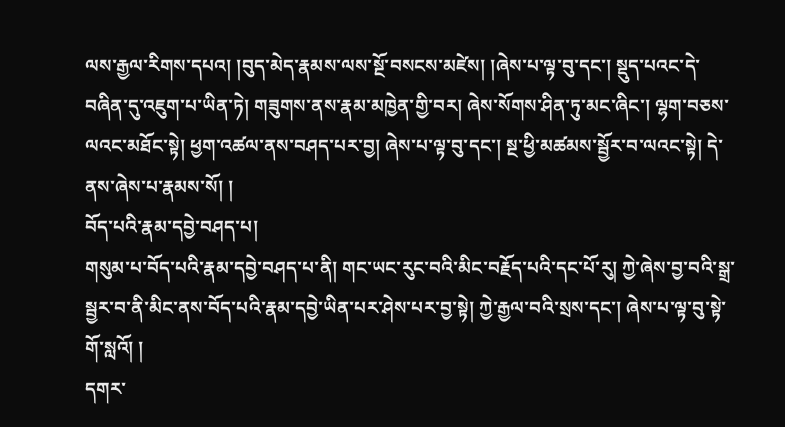ལས་རྒྱལ་རིགས་དཔའ། །བུད་མེད་རྣམས་ལས་སྔོ་བསངས་མཛེས། །ཞེས་པ་ལྟ་བུ་དང་། སྡུད་པའང་དེ་བཞིན་དུ་འཇུག་པ་ཡིན་ཏེ། གཟུགས་ནས་རྣམ་མཁྱེན་གྱི་བར། ཞེས་སོགས་ཤིན་ཏུ་མང་ཞིང་། ལྷག་བཅས་ལའང་མཐོང་སྟེ། ཕྱག་འཚལ་ནས་བཤད་པར་བྱ། ཞེས་པ་ལྟ་བུ་དང་། སྔ་ཕྱི་མཚམས་སྦྱོར་བ་ལའང་སྟེ། དེ་ནས་ཞེས་པ་རྣམས་སོ། །
བོད་པའི་རྣམ་དབྱེ་བཤད་པ།
གསུམ་པ་བོད་པའི་རྣམ་དབྱེ་བཤད་པ་ནི། གང་ཡང་རུང་བའི་མིང་བརྗོད་པའི་དང་པོ་རུ། ཀྱེ་ཞེས་བྱ་བའི་སྒྲ་སྦྱར་བ་ནི་མིང་ནས་བོད་པའི་རྣམ་དབྱེ་ཡིན་པར་ཤེས་པར་བྱ་སྟེ། ཀྱེ་རྒྱལ་བའི་སྲས་དང་། ཞེས་པ་ལྟ་བུ་སྟེ་གོ་སླའོ། །
དགར་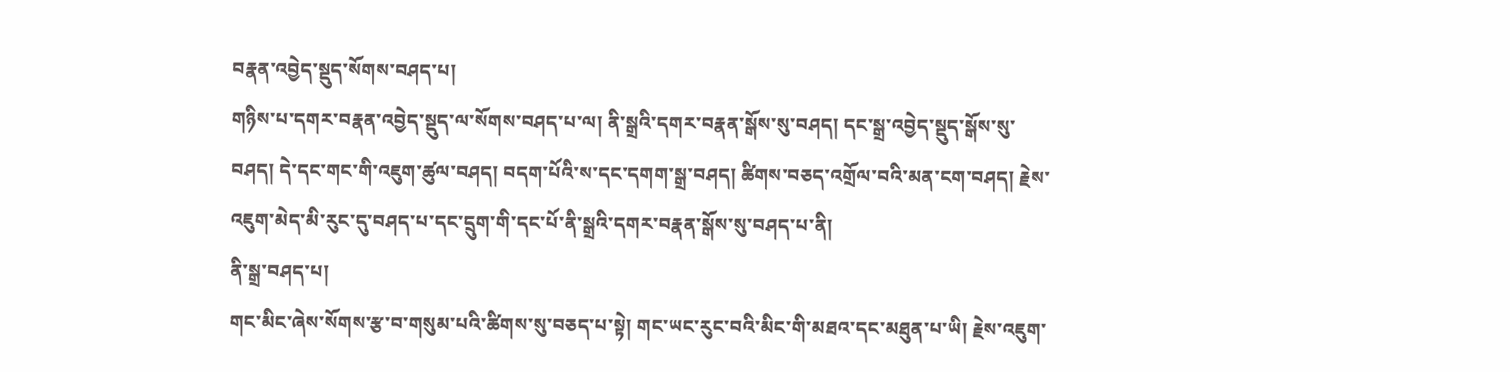བརྣན་འབྱེད་སྡུད་སོགས་བཤད་པ།
གཉིས་པ་དགར་བརྣན་འབྱེད་སྡུད་ལ་སོགས་བཤད་པ་ལ། ནི་སྒྲའི་དགར་བརྣན་སྒོས་སུ་བཤད། དང་སྒྲ་འབྱེད་སྡུད་སྒོས་སུ་བཤད། དེ་དང་གང་གི་འཇུག་ཚུལ་བཤད། བདག་པོའི་ས་དང་དགག་སྒྲ་བཤད། ཚིགས་བཅད་འགྲོལ་བའི་མན་ངག་བཤད། རྗེས་འཇུག་མེད་མི་རུང་དུ་བཤད་པ་དང་དྲུག་གི་དང་པོ་ནི་སྒྲའི་དགར་བརྣན་སྒོས་སུ་བཤད་པ་ནི།
ནི་སྒྲ་བཤད་པ།
གང་མིང་ཞེས་སོགས་རྩ་བ་གསུམ་པའི་ཚིགས་སུ་བཅད་པ་སྟེ། གང་ཡང་རུང་བའི་མིང་གི་མཐའ་དང་མཐུན་པ་ཡི། རྗེས་འཇུག་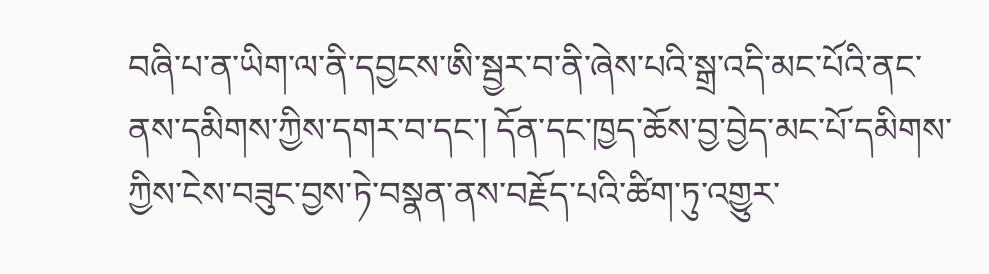བཞི་པ་ན་ཡིག་ལ་ནི་དབྱངས་ཨི་སྦྱར་བ་ནི་ཞེས་པའི་སྒྲ་འདི་མང་པོའི་ནང་ནས་དམིགས་ཀྱིས་དགར་བ་དང་། དོན་དང་ཁྱད་ཆོས་བྱ་བྱེད་མང་པོ་དམིགས་ཀྱིས་ངེས་བཟུང་བྱས་ཏེ་བསྣན་ནས་བརྗོད་པའི་ཚིག་ཏུ་འགྱུར་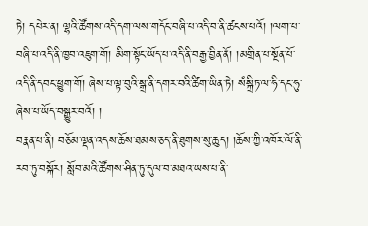ཏེ། དཔེར་ན། ལྷའི་ཚོགས་འདི་དག་ལས་གདོང་བཞི་པ་འདི་བ་ནི་ཚངས་པའོ། །ལག་པ་བཞི་པ་འདི་ནི་ཁྱབ་འཇུག་གོ། མིག་སྟོང་ཡོད་པ་འདི་ནི་བརྒྱ་བྱིན་ནོ། །མགྲིན་པ་སྔོན་པོ་འདི་ནི་དབང་ཕྱུག་གོ། ཞེས་པ་ལྟ་བུའི་སྒྲ་ནི་དགར་བའི་ཚིག་ཡིན་ཏེ། སཾསྐྲིཏ་ལ་ཧི་དང་ཧུ་ཞེས་པ་ཡོད་བསྒྱུར་བའོ། །
བརྣན་པ་ནི། བཅོམ་ལྡན་འདས་ཆོས་ཐམས་ཅད་ནི་ཐུགས་སུ་ཆུད། །ཆོས་ཀྱི་འཁོར་ལོ་ནི་རབ་ཏུ་བསྐོར། སློབ་མའི་ཚོགས་ཤིན་ཏུ་དུལ་བ་མཐའ་ཡས་པ་ནི་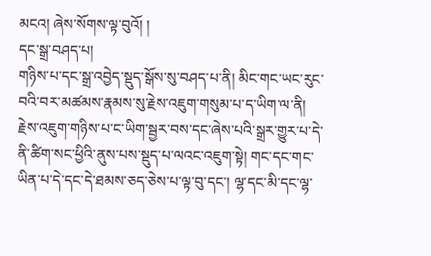མངའ། ཞེས་སོགས་ལྟ་བུའོ། །
དང་སྒྲ་བཤད་པ།
གཉིས་པ་དང་སྒྲ་འབྱེད་སྡུད་སྒོས་སུ་བཤད་པ་ནི། མིང་གང་ཡང་རུང་བའི་བར་མཚམས་རྣམས་སུ་རྗེས་འཇུག་གསུམ་པ་ད་ཡིག་ལ་ནི། རྗེས་འཇུག་གཉིས་པ་ང་ཡིག་སྦྱར་བས་དང་ཞེས་པའི་སྒྲར་གྱུར་པ་དེ་ནི་ཚིག་སང་ཕྱིའི་ནུས་པས་སྡུད་པ་ལའང་འཇུག་སྟེ། གང་དང་གང་ཡིན་པ་དེ་དང་དེ་ཐམས་ཅད་ཅེས་པ་ལྟ་བུ་དང་། ལྷ་དང་མི་དང་ལྷ་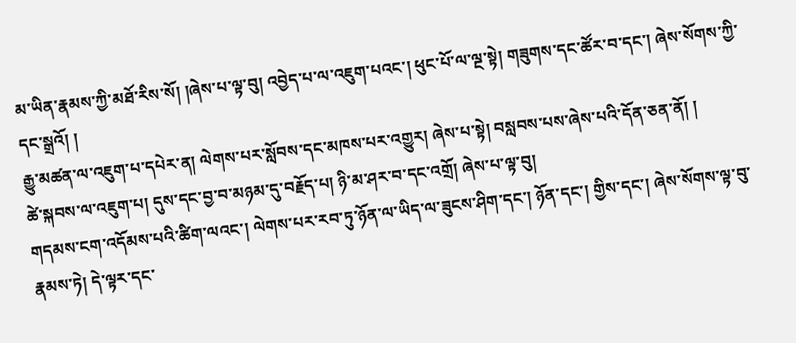མ་ཡིན་རྣམས་ཀྱི་མཐོ་རིས་སོ། །ཞེས་པ་ལྟ་བུ། འབྱེད་པ་ལ་འཇུག་པའང་། ཕུང་པོ་ལ་ལྔ་སྟེ། གཟུགས་དང་ཚོར་བ་དང་། ཞེས་སོགས་ཀྱི་དང་སྒྲའོ། །
རྒྱུ་མཚན་ལ་འཇུག་པ་དཔེར་ན། ལེགས་པར་སློབས་དང་མཁས་པར་འགྱུར། ཞེས་པ་སྟེ། བསླབས་པས་ཞེས་པའི་དོན་ཅན་ནོ། །
ཚེ་སྐབས་ལ་འཇུག་པ། དུས་དང་བྱ་བ་མཉམ་དུ་བརྗོད་པ། ཉི་མ་ཤར་བ་དང་འགྲོ། ཞེས་པ་ལྟ་བུ།
གདམས་ངག་འདོམས་པའི་ཚིག་ལའང་། ལེགས་པར་རབ་ཏུ་ཉོན་ལ་ཡིད་ལ་ཟུངས་ཤིག་དང་། ཉོན་དང་། གྱིས་དང་། ཞེས་སོགས་ལྟ་བུ་རྣམས་ཏེ། དེ་ལྟར་དང་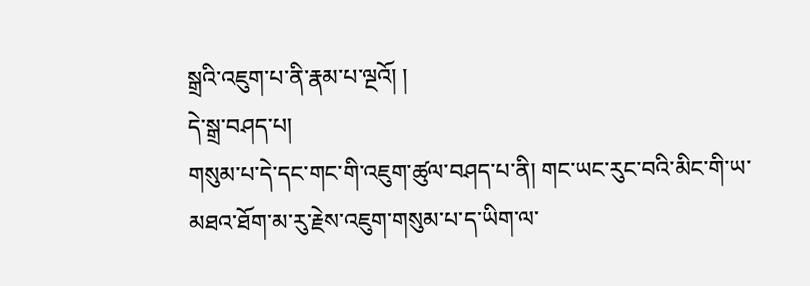སྒྲའི་འཇུག་པ་ནི་རྣམ་པ་ལྔའོ། །
དེ་སྒྲ་བཤད་པ།
གསུམ་པ་དེ་དང་གང་གི་འཇུག་ཚུལ་བཤད་པ་ནི། གང་ཡང་རུང་བའི་མིང་གི་ཡ་མཐའ་ཐོག་མ་རུ་རྗེས་འཇུག་གསུམ་པ་ད་ཡིག་ལ་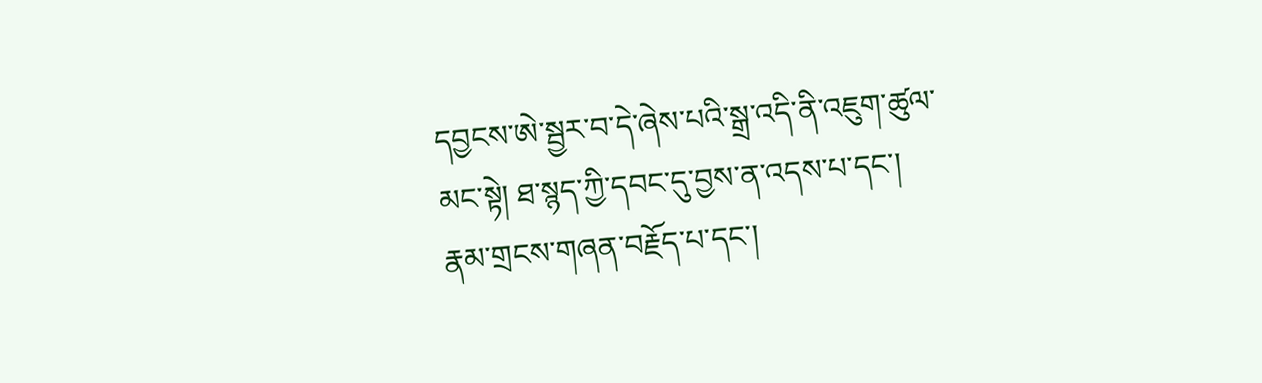དབྱངས་ཨེ་སྦྱར་བ་དེ་ཞེས་པའི་སྒྲ་འདི་ནི་འཇུག་ཚུལ་མང་སྟེ། ཐ་སྙད་ཀྱི་དབང་དུ་བྱས་ན་འདས་པ་དང་། རྣམ་གྲངས་གཞན་བརྗོད་པ་དང་།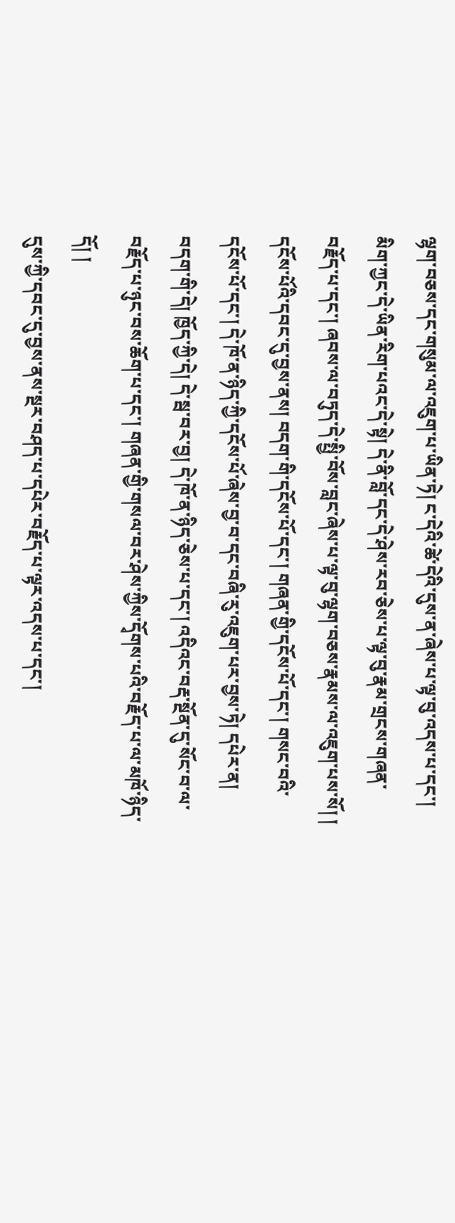ལྷག་བཅས་དང་གསུམ་ལ་འཇུག་པ་ཡིན་ཏེ། ང་དེའི་ཚེ་དེའི་དུས་ན་ཞེས་པ་ལྟ་བུ་འདས་པ་དང་། མིག་ཀྱང་དེ་ཡིན་རིག་པའང་དེ་སྟེ། དེ་ནི་བློ་དང་དེ་ཤེས་རབ་ཅེས་པ་ལྟ་བུ་རྣམ་གྲངས་གཞན་བརྗོད་པ་དང་། ཞབས་ལ་བཏུད་དེ་སྤྱི་བོས་བླང་ཞེས་པ་ལྟ་བུ་ལྷག་བཅས་རྣམས་ལ་འཇུག་པས་སོ། །
དངོས་པོའི་དབང་དུ་བྱས་ནས། བདག་གི་དངོས་པོ་དང་། གཞན་གྱི་དངོས་པོ་དང་། གསང་བའི་དངོས་པོ་དང་། དེ་ཁོ་ན་ཉིད་ཀྱི་དངོས་པོ་ཞེས་བྱ་བ་དང་བཞི་རུ་འཇུག་པར་བྱས་ཏེ། དཔེར་ན། བདག་གི་དེ། ཁྱོད་ཀྱི་དེ། དེ་སྦ་བར་བྱ། དེ་ཁོ་ན་ཉིད་ཅེས་པ་དང་། འདིའང་བརྡ་སྔོན་དུ་སོང་བ་ལ་བརྗོད་པ་ཉུང་བས་ཆོག་པ་དང་། གཞན་གྱི་གསལ་བར་ཤེས་ཀྱིས་དྭོགས་པའི་བརྗོད་པ་ལ་མཁོ་ཉིད་དོ། །
དུས་ཀྱི་དབང་དུ་བྱས་ནས་སྔར་བཤད་པ་དཔེར་བརྗོད་པ་ལྟར་འདས་པ་དང་།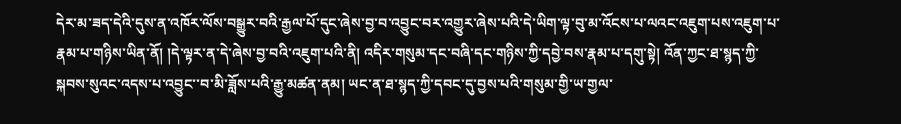དེར་མ་ཟད་དེའི་དུས་ན་འཁོར་ལོས་བསྒྱུར་བའི་རྒྱལ་པོ་དུང་ཞེས་བྱ་བ་འབྱུང་བར་འགྱུར་ཞེས་པའི་དེ་ཡིག་ལྟ་བུ་མ་འོངས་པ་ལའང་འཇུག་པས་འཇུག་པ་རྣམ་པ་གཉིས་ཡིན་ནོ། །དེ་ལྟར་ན་དེ་ཞེས་བྱ་བའི་འཇུག་པའི་ནི། འདིར་གསུམ་དང་བཞི་དང་གཉིས་ཀྱི་དབྱེ་བས་རྣམ་པ་དགུ་སྟེ། འོན་ཀྱང་ཐ་སྙད་ཀྱི་སྐབས་སུའང་འདས་པ་འབྱུང་་བ་མི་ཟློས་པའི་རྒྱུ་མཚན་ནམ། ཡང་ན་ཐ་སྙད་ཀྱི་དབང་དུ་བྱས་པའི་གསུམ་གྱི་ཡ་གྱལ་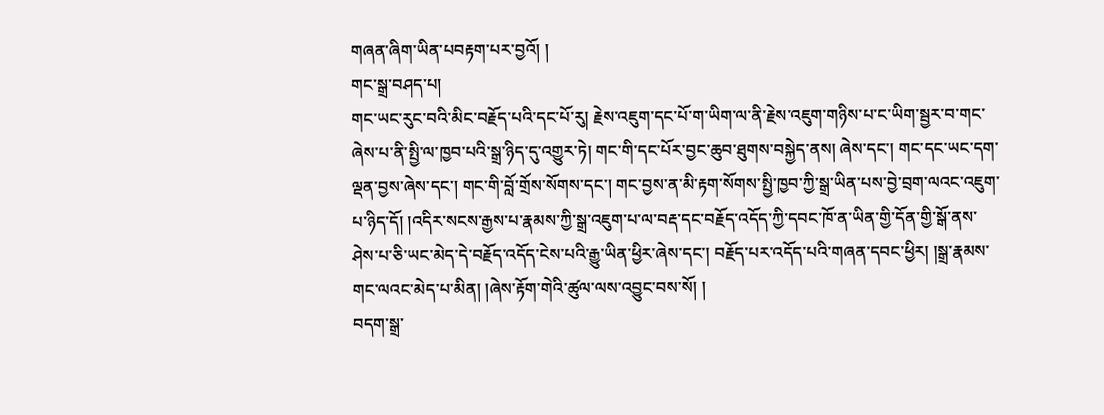གཞན་ཞིག་ཡིན་པབརྟག་པར་བྱའོ། །
གང་སྒྲ་བཤད་པ།
གང་ཡང་རུང་བའི་མིང་བརྗོད་པའི་དང་པོ་རུ། རྗེས་འཇུག་དང་པོ་ག་ཡིག་ལ་ནི་རྗེས་འཇུག་གཉིས་པ་ང་ཡིག་སྦྱར་བ་གང་ཞེས་པ་ནི་སྤྱི་ལ་ཁྱབ་པའི་སྒྲ་ཉིད་དུ་འགྱུར་ཏེ། གང་གི་དང་པོར་བྱང་ཆུབ་ཐུགས་བསྐྱེད་ནས། ཞེས་དང་། གང་དང་ཡང་དག་ལྡན་བྱས་ཞེས་དང་། གང་གི་བློ་གྲོས་སོགས་དང་། གང་བྱས་ན་མི་རྟག་སོགས་སྤྱི་ཁྱབ་ཀྱི་སྒྲ་ཡིན་པས་བྱེ་བྲག་ལའང་འཇུག་པ་ཉིད་དོ། །འདིར་སངས་རྒྱས་པ་རྣམས་ཀྱི་སྒྲ་འཇུག་པ་ལ་བརྡ་དང་བརྗོད་འདོད་ཀྱི་དབང་ཁོ་ན་ཡིན་གྱི་དོན་གྱི་སྒོ་ནས་ཤེས་པ་ཅི་ཡང་མེད་དེ་བརྗོད་འདོད་ངེས་པའི་རྒྱུ་ཡིན་ཕྱིར་ཞེས་དང་། བརྗོད་པར་འདོད་པའི་གཞན་དབང་ཕྱིར། །སྒྲ་རྣམས་གང་ལའང་མེད་པ་མིན། །ཞེས་རྟོག་གེའི་ཚུལ་ལས་འབྱུང་བས་སོ། །
བདག་སྒྲ་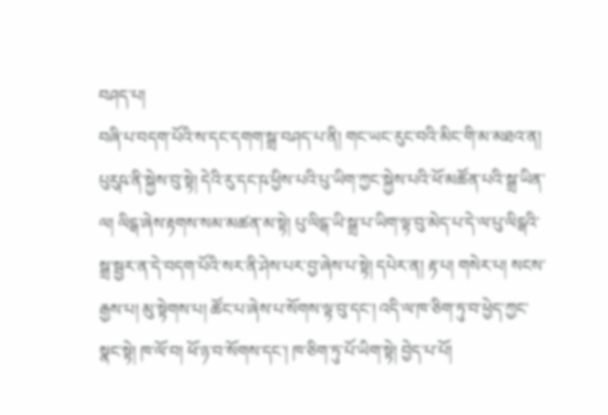བཤད་པ།
བཞི་པ་བདག་པོའི་ས་དང་དགག་སྒྲ་བཤད་པ་ནི། གང་ཡང་རུང་བའི་མིང་གི་མ་མཐའ་ན། པུརུཥ་ནི་སྐྱེས་བུ་སྟེ། དེའི་རུ་དང་ཥ་ཕྱིས་པའི་པུ་ཡིག་ཀྱང་སྐྱེས་པའི་ཕོ་མཚོན་པའི་སྒྲ་ཡིན་ལ། ལིངྒ་ཞེས་རྟགས་སམ་མཚན་མ་སྟེ། པུ་ལིངྒ་ཡི་སྒྲ་པ་ཡིག་ལྟ་བུ་མེད་པ་དེ་ལ་པུ་ལིངྒའི་སྒྲ་སྦྱར་ན་དེ་བདག་པོའི་སར་ནི་ཤེས་པར་བྱ་ཞེས་པ་སྟེ། དཔེར་ན། རྟ་པ། གསེར་པ། སངས་རྒྱས་པ། མུ་སྟེགས་པ། ཚོང་པ་ཞེས་པ་སོགས་ལྟ་བུ་དང་། འདི་ལ་ཁ་ཅིག་ཏུ་བ་ཕྱེད་ཀྱང་སྣང་སྟེ། ཁ་ལོ་བ། ཕོ་ཉ་བ་སོགས་དང་། ཁ་ཅིག་ཏུ་པོ་ཡིག་སྟེ། བྱེད་པ་པོ།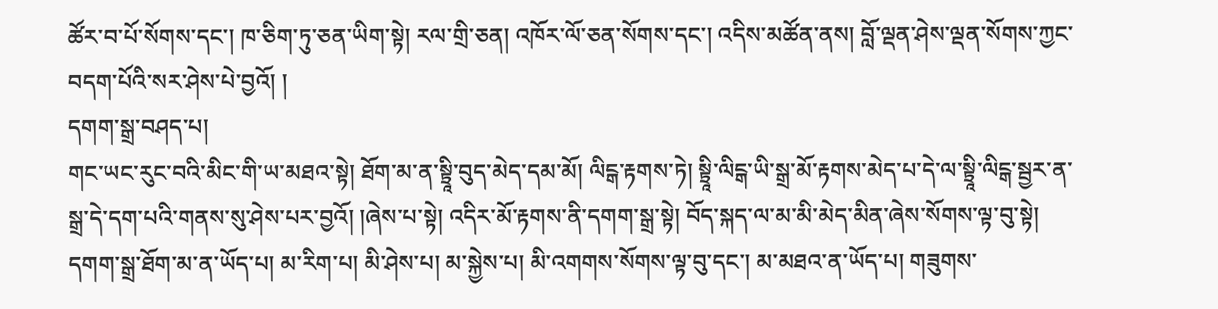ཚོར་བ་པོ་སོགས་དང་། ཁ་ཅིག་ཏུ་ཅན་ཡིག་སྟེ། རལ་གྲི་ཅན། འཁོར་ལོ་ཅན་སོགས་དང་། འདིས་མཚོན་ནས། བློ་ལྡན་ཤེས་ལྡན་སོགས་ཀྱང་བདག་པོའི་སར་ཤེས་པེ་བྱའོ། །
དགག་སྒྲ་བཤད་པ།
གང་ཡང་རུང་བའི་མིང་གི་ཡ་མཐའ་སྟེ། ཐོག་མ་ན་སྟྲཱི་བུད་མེད་དམ་མོ། ལིངྒ་རྟགས་ཏེ། སྟྲཱི་ལིངྒ་ཡི་སྒྲ་མོ་རྟགས་མེད་པ་དེ་ལ་སྟྲཱི་ལིངྒ་སྦྱར་ན་སྒྲ་དེ་དག་པའི་གནས་སུ་ཤེས་པར་བྱའོ། །ཞེས་པ་སྟེ། འདིར་མོ་རྟགས་ནི་དགག་སྒྲ་སྟེ། བོད་སྐད་ལ་མ་མི་མེད་མིན་ཞེས་སོགས་ལྟ་བུ་སྟེ། དགག་སྒྲ་ཐོག་མ་ན་ཡོད་པ། མ་རིག་པ། མི་ཤེས་པ། མ་སྐྱེས་པ། མི་འགགས་སོགས་ལྟ་བུ་དང་། མ་མཐའ་ན་ཡོད་པ། གཟུགས་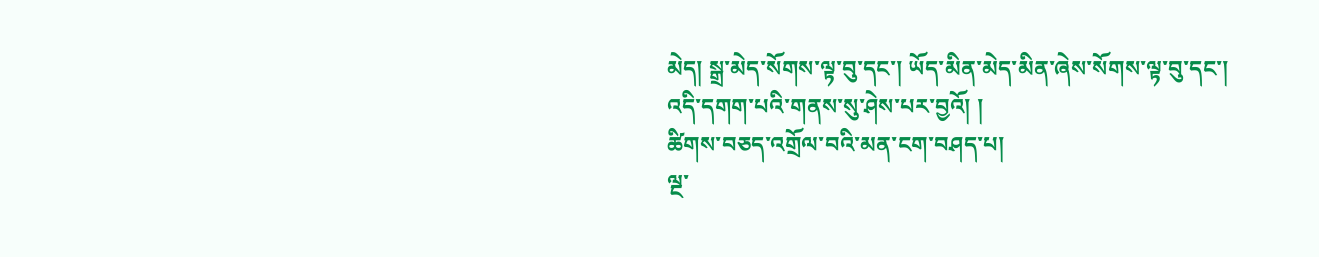མེད། སྒྲ་མེད་སོགས་ལྟ་བུ་དང་། ཡོད་མིན་མེད་མིན་ཞེས་སོགས་ལྟ་བུ་དང་། འདི་དགག་པའི་གནས་སུ་ཤེས་པར་བྱའོ། །
ཚིགས་བཅད་འགྲོལ་བའི་མན་ངག་བཤད་པ།
ལྔ་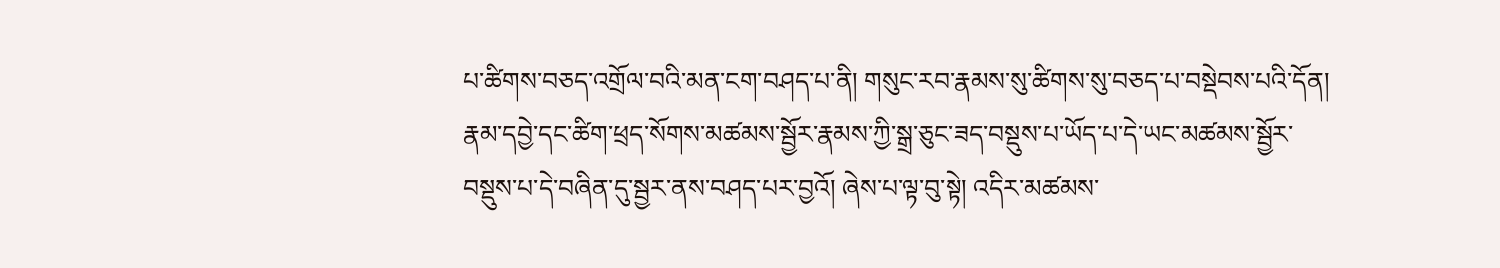པ་ཚིགས་བཅད་འགྲོལ་བའི་མན་ངག་བཤད་པ་ནི། གསུང་རབ་རྣམས་སུ་ཚིགས་སུ་བཅད་པ་བསྡེབས་པའི་དོན། རྣམ་དབྱེ་དང་ཚིག་ཕྲད་སོགས་མཚམས་སྦྱོར་རྣམས་ཀྱི་སྒྲ་ཅུང་ཟད་བསྡུས་པ་ཡོད་པ་དེ་ཡང་མཚམས་སྦྱོར་བསྡུས་པ་དེ་བཞིན་དུ་སྦྱར་ནས་བཤད་པར་བྱའོ། ཞེས་པ་ལྟ་བུ་སྟེ། འདིར་མཚམས་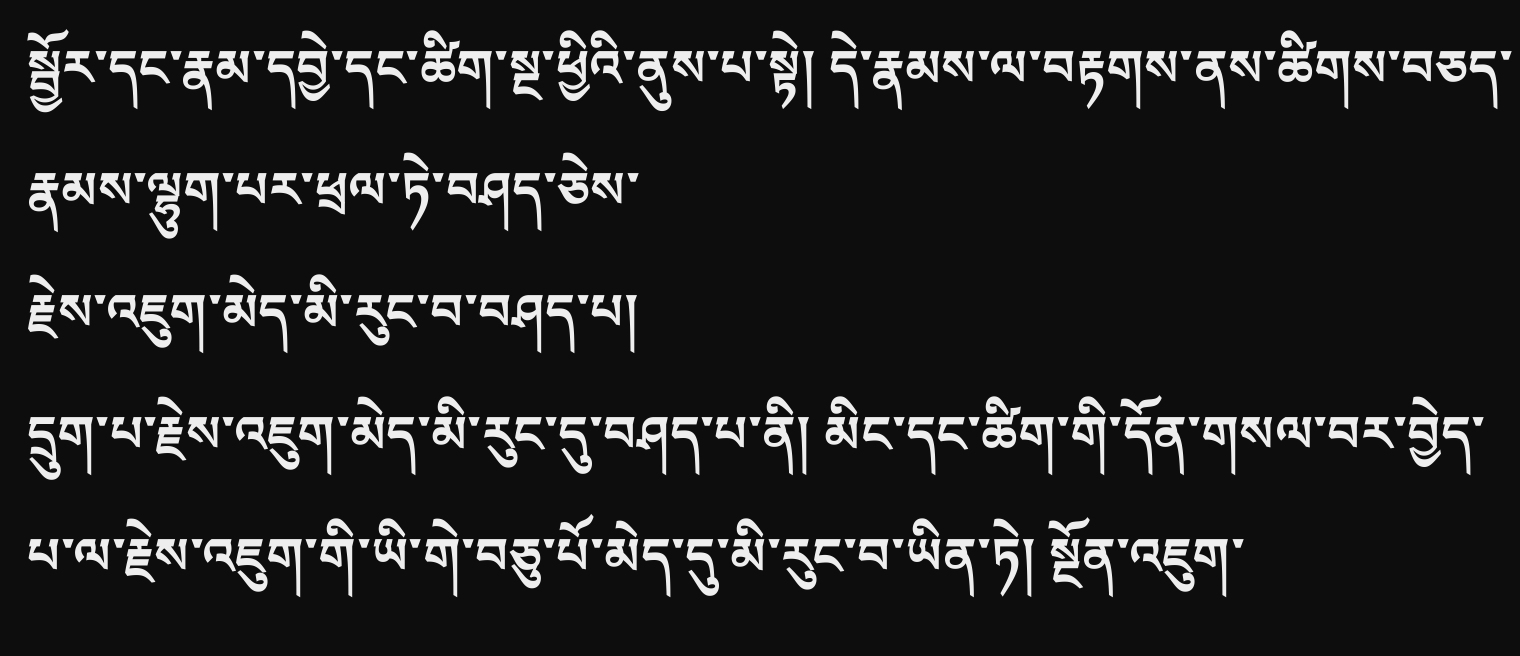སྦྱོར་དང་རྣམ་དབྱེ་དང་ཚིག་སྔ་ཕྱིའི་ནུས་པ་སྟེ། དེ་རྣམས་ལ་བརྟགས་ནས་ཚིགས་བཅད་རྣམས་ལྷུག་པར་ཕྲལ་ཏེ་བཤད་ཅེས་
རྗེས་འཇུག་མེད་མི་རུང་བ་བཤད་པ།
དྲུག་པ་རྗེས་འཇུག་མེད་མི་རུང་དུ་བཤད་པ་ནི། མིང་དང་ཚིག་གི་དོན་གསལ་བར་བྱེད་པ་ལ་རྗེས་འཇུག་གི་ཡི་གེ་བཅུ་པོ་མེད་དུ་མི་རུང་བ་ཡིན་ཏེ། སྔོན་འཇུག་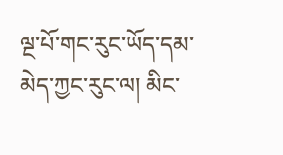ལྔ་པོ་གང་རུང་ཡོད་དམ་མེད་ཀྱང་རུང་ལ། མིང་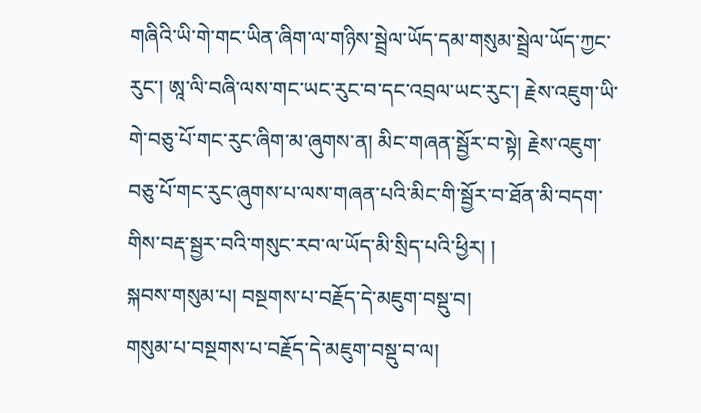གཞིའི་ཡི་གེ་གང་ཡིན་ཞིག་ལ་གཉིས་སྦྲེལ་ཡོད་དམ་གསུམ་སྦྲེལ་ཡོད་ཀྱང་རུང་། ཨཱ་ལི་བཞི་ལས་གང་ཡང་རུང་བ་དང་འབྲལ་ཡང་རུང་། རྗེས་འཇུག་ཡི་གེ་བཅུ་པོ་གང་རུང་ཞིག་མ་ཞུགས་ན། མིང་གཞན་སྦྱོར་བ་སྟེ། རྗེས་འཇུག་བཅུ་པོ་གང་རུང་ཞུགས་པ་ལས་གཞན་པའི་མིང་གི་སྦྱོར་བ་ཐོན་མི་བདག་གིས་བརྡ་སྦྱར་བའི་གསུང་རབ་ལ་ཡོད་མི་སྲིད་པའི་ཕྱིར། །
སྐབས་གསུམ་པ། བསྔགས་པ་བརྗོད་དེ་མཇུག་བསྡུ་བ།
གསུམ་པ་བསྔགས་པ་བརྗོད་དེ་མཇུག་བསྡུ་བ་ལ།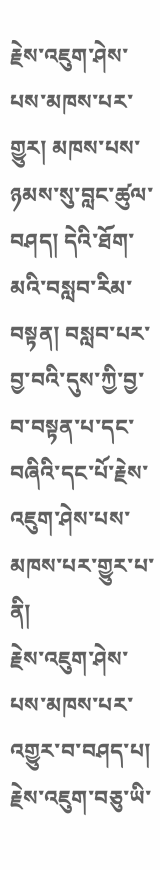རྗེས་འཇུག་ཤེས་པས་མཁས་པར་གྱུར། མཁས་པས་ཉམས་སུ་བླང་ཚུལ་བཤད། དེའི་ཐོག་མའི་བསླབ་རིམ་བསྟན། བསླབ་པར་བྱ་བའི་དུས་ཀྱི་བྱ་བ་བསྟན་པ་དང་བཞིའི་དང་པོ་རྗེས་འཇུག་ཤེས་པས་མཁས་པར་གྱུར་པ་ནི།
རྗེས་འཇུག་ཤེས་པས་མཁས་པར་འགྱུར་བ་བཤད་པ།
རྗེས་འཇུག་བཅུ་ཡི་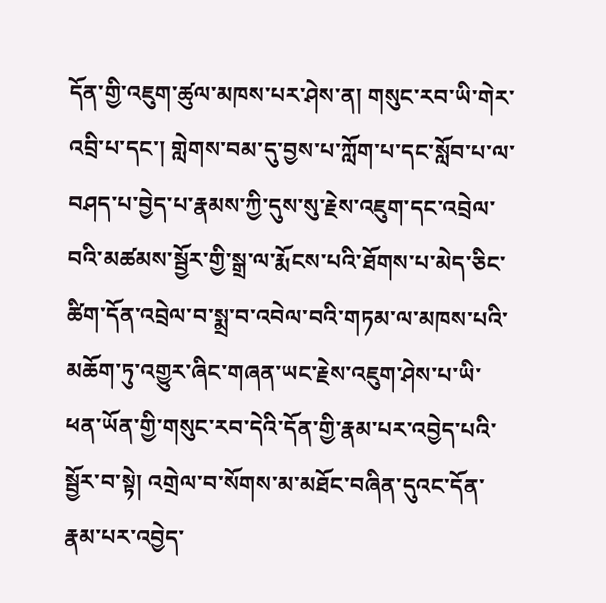དོན་གྱི་འཇུག་ཚུལ་མཁས་པར་ཤེས་ན། གསུང་རབ་ཡི་གེར་འབྲི་པ་དང་། གླེགས་བམ་དུ་བྱས་པ་ཀློག་པ་དང་སློབ་པ་ལ་བཤད་པ་བྱེད་པ་རྣམས་ཀྱི་དུས་སུ་རྗེས་འཇུག་དང་འབྲེལ་བའི་མཚམས་སྦྱོར་གྱི་སྒྲ་ལ་རྨོངས་པའི་ཐོགས་པ་མེད་ཅིང་ཚིག་དོན་འབྲེལ་བ་སྨྲ་བ་འབེལ་བའི་གཏམ་ལ་མཁས་པའི་མཆོག་ཏུ་འགྱུར་ཞིང་གཞན་ཡང་རྗེས་འཇུག་ཤེས་པ་ཡི་ཕན་ཡོན་གྱི་གསུང་རབ་དེའི་དོན་གྱི་རྣམ་པར་འབྱེད་པའི་སྦྱོར་བ་སྟེ། འགྲེལ་བ་སོགས་མ་མཐོང་བཞིན་དུའང་དོན་རྣམ་པར་འབྱེད་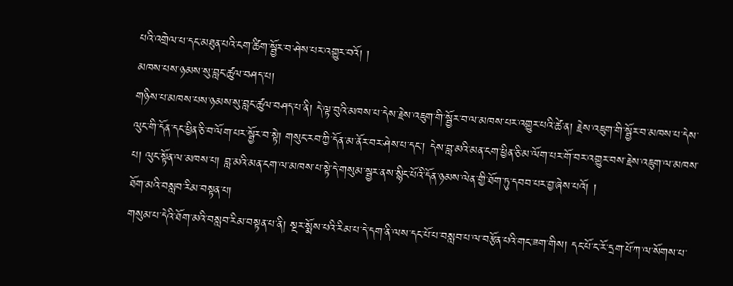པའི་འགྲེལ་པ་དང་མཐུན་པའི་ངག་ཚིག་སྦྱོར་བ་ཤེས་པར་འགྱུར་བའོ། །
མཁས་པས་ཉམས་སུ་བླང་ཚུལ་བཤད་པ།
གཉིས་པ་མཁས་པས་ཉམས་སུ་བླང་ཚུལ་བཤད་པ་ནི། དེ་ལྟ་བུའི་མཁས་པ་དེས་རྗེས་འཇུག་གི་སྦྱོར་བ་ལ་མཁས་པར་འགྱུར་པའི་ཚེ་ན། རྗེས་འཇུག་གི་སྦྱོར་བ་མཁས་པ་དེས་ལུང་གི་དོན་དང་ཕྱིན་ཅི་བ་ལོག་པར་སྦྱོར་བ་སྟེ། གསུང་རབ་ཀྱི་དོན་མ་ནོར་བར་ཤེས་པ་དང་། དེས་བླ་མའི་མན་ངག་ཕྱིན་ཅི་མ་ལོག་པར་གོ་བར་འགྱུར་བས་རྗེས་འཇུག་ལ་མཁས་པ། ལུང་སྟོན་ལ་མཁས་པ། བླ་མའི་མན་ངག་ལ་མཁས་པ་སྟེ་དེ་གསུམ་སྦྱར་ནས་སྙིང་པོའི་དོན་ཉམས་ལེན་གྱི་ཐོག་ཏུ་དབབ་པར་བྱ་ཞེས་པའོ། །
ཐོག་མའི་བསླབ་རིམ་བསྟན་པ།
གསུམ་པ་དེའི་ཐོག་མའི་བསླབ་རིམ་བསྟན་པ་ནི། སྔར་སྨོས་པའི་རིམ་པ་དེ་དག་ནི་ལས་དང་པོ་པ་བསླབ་པ་ལ་བརྩོན་པའི་གང་ཟག་གིས། དང་པོ་ང་རོ་དྲག་པོ་ཀ་ལ་སོགས་པ་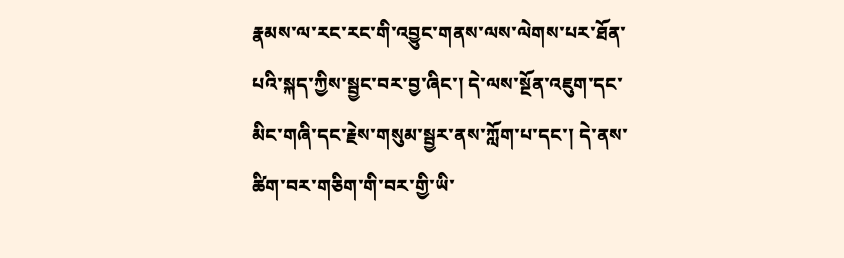རྣམས་ལ་རང་རང་གི་འབྱུང་གནས་ལས་ལེགས་པར་ཐོན་པའི་སྐད་ཀྱིས་སྦྱང་བར་བྱ་ཞིང་། དེ་ལས་སྔོན་འཇུག་དང་མིང་གཞི་དང་རྗེས་གསུམ་སྦྱར་ནས་ཀློག་པ་དང་། དེ་ནས་ཚིག་བར་གཅིག་གི་བར་གྱི་ཡི་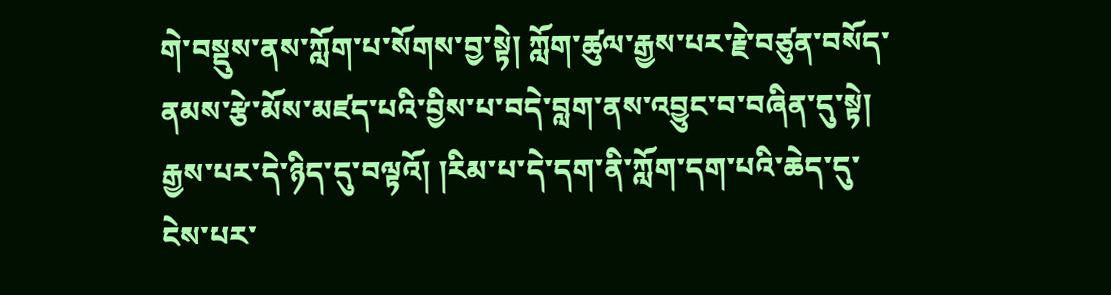གེ་བསྡུས་ནས་ཀློག་པ་སོགས་བྱ་སྟེ། ཀློག་ཚུལ་རྒྱས་པར་རྗེ་བཙུན་བསོད་ནམས་རྩེ་མོས་མཛད་པའི་བྱིས་པ་བདེ་བླག་ནས་འབྱུང་བ་བཞིན་དུ་སྟེ། རྒྱས་པར་དེ་ཉིད་དུ་བལྟའོ། །རིམ་པ་དེ་དག་ནི་ཀློག་དག་པའི་ཆེད་དུ་ངེས་པར་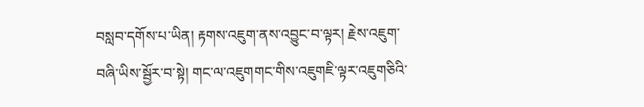བསླབ་དགོས་པ་ཡིན། རྟགས་འཇུག་ནས་འབྱུང་བ་ལྟར། རྗེས་འཇུག་བཞི་ཡིས་སྦྱོར་བ་སྟེ། གང་ལ་འཇུགགང་གིས་འཇུགཇི་ལྟར་འཇུགཅིའི་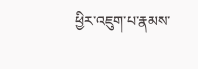ཕྱིར་འཇུག་པ་རྣམས་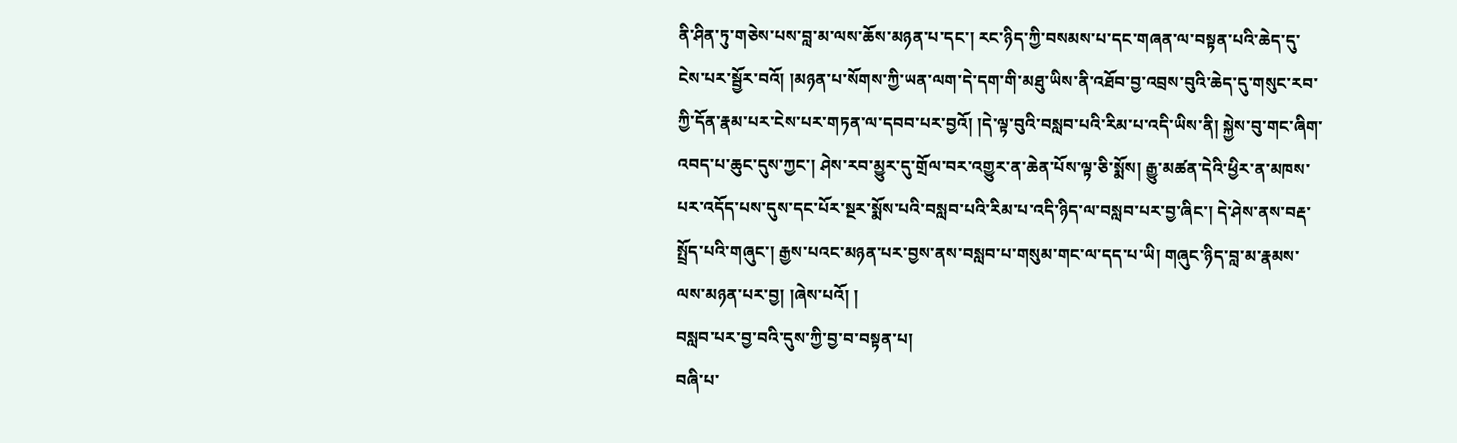ནི་ཤིན་ཏུ་གཅེས་པས་བླ་མ་ལས་ཆོས་མཉན་པ་དང་། རང་ཉིད་ཀྱི་བསམས་པ་དང་གཞན་ལ་བསྟན་པའི་ཆེད་དུ་ངེས་པར་སྦྱོར་བའོ། །མཉན་པ་སོགས་ཀྱི་ཡན་ལག་དེ་དག་གི་མཐུ་ཡིས་ནི་འཐོབ་བྱ་འབྲས་བུའི་ཆེད་དུ་གསུང་རབ་ཀྱི་དོན་རྣམ་པར་ངེས་པར་གཏན་ལ་དབབ་པར་བྱའོ། །དེ་ལྟ་བུའི་བསླབ་པའི་རིམ་པ་འདི་ཡིས་ནི། སྐྱེས་བུ་གང་ཞིག་འབད་པ་ཆུང་དུས་ཀྱང་། ཤེས་རབ་མྱུར་དུ་གྲོལ་བར་འགྱུར་ན་ཆེན་པོས་ལྟ་ཅི་སྨོས། རྒྱུ་མཚན་དེའི་ཕྱིར་ན་མཁས་པར་འདོད་པས་དུས་དང་པོར་སྔར་སྨོས་པའི་བསླབ་པའི་རིམ་པ་འདི་ཉིད་ལ་བསླབ་པར་བྱ་ཞིང་། དེ་ཤེས་ནས་བརྡ་སྤྲོད་པའི་གཞུང་། རྒྱས་པའང་མཉན་པར་བྱས་ནས་བསླབ་པ་གསུམ་གང་ལ་དད་པ་ཡི། གཞུང་ཉིད་བླ་མ་རྣམས་ལས་མཉན་པར་བྱ། །ཞེས་པའོ། །
བསླབ་པར་བྱ་བའི་དུས་ཀྱི་བྱ་བ་བསྟན་པ།
བཞི་པ་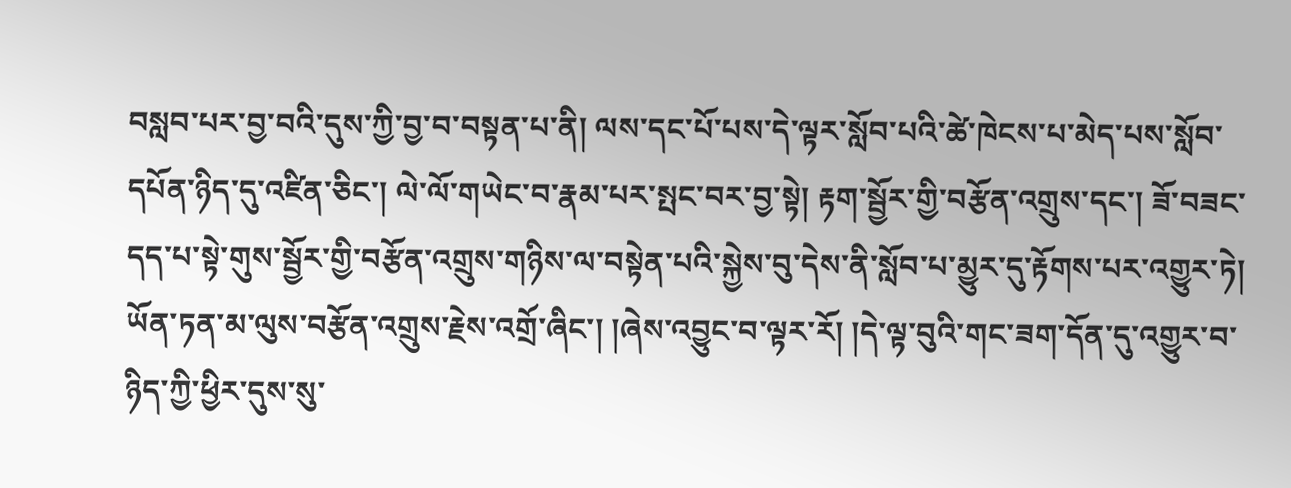བསླབ་པར་བྱ་བའི་དུས་ཀྱི་བྱ་བ་བསྟན་པ་ནི། ལས་དང་པོ་པས་དེ་ལྟར་སློབ་པའི་ཚེ་ཁེངས་པ་མེད་པས་སློབ་དཔོན་ཉིད་དུ་འཛིན་ཅིང་། ལེ་ལོ་གཡེང་བ་རྣམ་པར་སྤང་བར་བྱ་སྟེ། རྟག་སྦྱོར་གྱི་བརྩོན་འགྲུས་དང་། ཟོ་བཟང་དད་པ་སྟེ་གུས་སྦྱོར་གྱི་བརྩོན་འགྲུས་གཉིས་ལ་བསྟེན་པའི་སྐྱེས་བུ་དེས་ནི་སློབ་པ་མྱུར་དུ་རྟོགས་པར་འགྱུར་ཏེ། ཡོན་ཏན་མ་ལུས་བརྩོན་འགྲུས་རྗེས་འགྲོ་ཞིང་། །ཞེས་འབྱུང་བ་ལྟར་རོ། །དེ་ལྟ་བུའི་གང་ཟག་དོན་དུ་འགྱུར་བ་ཉིད་ཀྱི་ཕྱིར་དུས་སུ་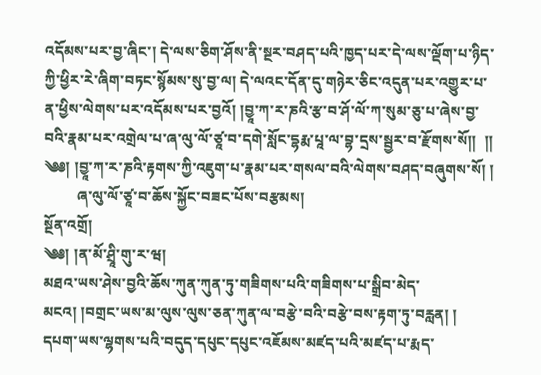འདོམས་པར་བྱ་ཞིང་། དེ་ལས་ཅིག་ཤོས་ནི་སྔར་བཤད་པའི་ཁྱད་པར་དེ་ལས་ལྡོག་པ་ཉིད་ཀྱི་ཕྱིར་རེ་ཞིག་བཏང་སྙོམས་སུ་བྱ་ལ། དེ་ལའང་དོན་དུ་གཉེར་ཅིང་འདུན་པར་འགྱུར་པ་ན་ཕྱིས་ལེགས་པར་འདོམས་པར་བྱའོ། །བྱཱ་ཀ་ར་ཎའི་རྩ་བ་ཤོ་ལོ་ཀ་སུམ་ཅུ་པ་ཞེས་བྱ་བའི་རྣམ་པར་འགྲེལ་པ་ཞ་ལུ་ལོ་ཙཱ་བ་དགེ་སློང་དྷརྨ་པཱ་ལ་བྷ་དྲས་སྦྱར་བ་རྫོགས་སོ།།  །།
༄༅། །བྱཱ་ཀ་ར་ཎའི་རྟགས་ཀྱི་འཇུག་པ་རྣམ་པར་གསལ་བའི་ལེགས་བཤད་བཞུགས་སོ། །
         ཞ་ལུ་ལོ་ཙཱ་བ་ཆོས་སྐྱོང་བཟང་པོས་བརྩམས།
སྔོན་འགྲོ།
༄༅། །ན་མོ་ཤྲཱི་གུ་ར་ཝ།
མཐའ་ཡས་ཤེས་བྱའི་ཆོས་ཀུན་ཀུན་ཏུ་གཟིགས་པའི་གཟིགས་པ་སྒྲིབ་མེད་མངའ། །བགྲང་ཡས་མ་ལུས་ལུས་ཅན་ཀུན་ལ་བརྩེ་བའི་བརྩེ་བས་རྟག་ཏུ་བརླན། །
དཔག་ཡས་ལྷགས་པའི་བདུད་དཔུང་དཔུང་འཇོམས་མཛད་པའི་མཛད་པ་རྨད་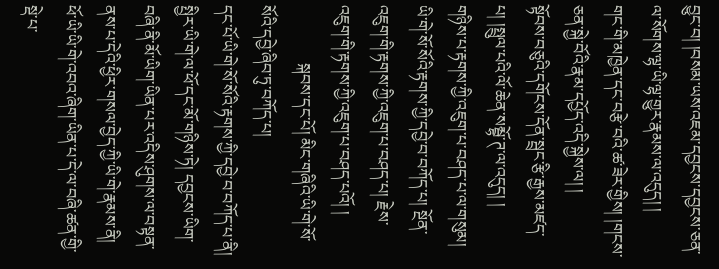བྱུང་བ། །བསམ་ཡས་འཇམ་དབྱངས་དབྱངས་ཅན་ལ་སོགས་ལྷ་ཡི་ལྷ་གྱུར་རྣམས་ལ་འདུད། །
གང་གི་མཁྱེན་དང་བརྩེ་བའི་ཚ་ཟེར་གྱིས། །གངས་ཅན་སྐྱེ་བོའི་རྣམ་དཔྱོད་འདི་སྐྱེས་ལ། །
སྟོབས་བཅུའི་དགོངས་དོན་སྦྲང་རྩི་རྒྱས་མཛད་པ། །སྤྲུལ་པའི་ལོ་ཆེན་སམྦྷོ་ཊ་ལ་འདུད། །
གཉིས་པ་རྟགས་ཀྱི་འཇུག་པ་བཤད་པ་ལ་གསུམ། ཡི་གེ་སོ་སོའི་རྟགས་ཀྱི་དབྱེ་བ་བཀོད་པ། སྔོན་འཇུག་གི་རྟགས་ཀྱི་འཇུག་པ་བཤད་པ། རྗེས་འཇུག་གི་རྟགས་ཀྱི་འཇུག་པ་བཤད་པའོ། །
              སྐབས་དང་པོ། མིང་གཞིའི་ཡི་གེ་སོ་སོའི་དབྱེ་ཞིབ་ཏུ་བཀོད་པ།
དང་པོ་ཡི་གེ་སོ་སོའི་རྟགས་ཀྱི་དབྱེ་བ་བཀོད་པ་ནི། སྤྱིར་ཡི་གེ་ལ་ཕོ་དང་མོ་གཉིས་ཏེ། དབྱངས་ཡིག་བཞི་ནི་མོ་ཡིག་ཡིན་པར་འདིས་ཤུགས་ལ་བསྟན་ནས་པ་དེའི་ཕྱིར་གསལ་བྱེད་ཀྱི་ཡི་གེ་རྣམས་ནི། ཕོ་ཡི་ཡི་གེ་འབའ་ཞིག་ཡིན་པ་དེ་ལ་བཞི་ཚན་གྱི་སྡེ་པ་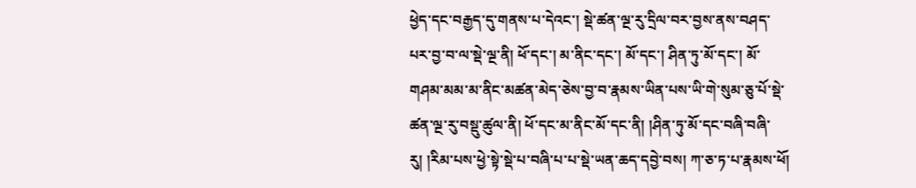ཕྱེད་དང་བརྒྱད་དུ་གནས་པ་དེའང་། སྡེ་ཚན་ལྔ་རུ་དྲིལ་བར་བྱས་ནས་བཤད་པར་བྱ་བ་ལ་སྡེ་ལྔ་ནི། ཕོ་དང་། མ་ནིང་དང་། མོ་དང་། ཤིན་ཏུ་མོ་དང་། མོ་གཤམ་མམ་མ་ནིང་མཚན་མེད་ཅེས་བྱ་བ་རྣམས་ཡིན་པས་ཡི་གེ་སུམ་ཅུ་པོ་སྡེ་ཚན་ལྔ་རུ་བསྡུ་ཚུལ་ནི། ཕོ་དང་མ་ནིང་མོ་དང་ནི། །ཤིན་ཏུ་མོ་དང་བཞི་བཞི་རུ། །རིམ་པས་ཕྱེ་སྟེ་སྡེ་པ་བཞི་པ་པ་སྡེ་ཡན་ཆད་དབྱེ་བས། ཀ་ཅ་ཏ་པ་རྣམས་ཕོ།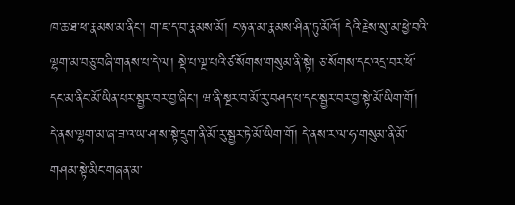ཁ་ཆ་ཐ་ཕ་རྣམས་མ་ནིང་། ག་ཇ་ད་བ་རྣམས་མོ། ང་ཉ་ན་མ་རྣམས་ཤིན་ཏུ་མོའོ། དེའི་རྗེས་སུ་མ་ཕྱེ་བའི་ལྷག་མ་བཅུ་བཞི་གནས་པ་དེ་ལ། སྡེ་པ་ལྔ་པའི་ཙ་སོགས་གསུམ་ནི་སྟེ། ཅ་སོགས་དང་འདྲ་བར་ཕོ་དང་མ་ནིང་མོ་ཡིན་པར་སྦྱར་བར་བྱ་ཞིང་། ཝ་ནི་སྔར་བ་མོ་རུ་བཤད་པ་དང་སྦྱར་བར་བྱ་སྟེ་མོ་ཡིག་གོ། དེ་ནས་ལྷག་མ་ཞ་ཟ་འ་ཡ་ཤ་ས་སྟེ་དྲུག་ནི་མོ་རུ་སྦྱར་ཏེ་མོ་ཡིག་གོ། དེ་ནས་ར་ལ་ཧ་གསུམ་ནི་མོ་གཤམ་སྟེ་མིང་གཞན་མ་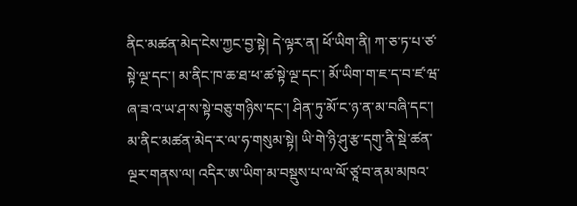ནིང་མཚན་མེད་ངེས་ཀྱང་བྱ་སྟེ། དེ་ལྟར་ན། ཕོ་ཡིག་ནི། ཀ་ཅ་ཏ་པ་ཙ་སྟེ་ལྔ་དང་། མ་ནིང་ཁ་ཆ་ཐ་ཕ་ཚ་སྟེ་ལྔ་དང་། མོ་ཡིག་ག་ཇ་ད་བ་ཛ་ཝ་ཞ་ཟ་འ་ཡ་ཤ་ས་སྟེ་བཅུ་གཉིས་དང་། ཤིན་ཏུ་མོ་ང་ཉ་ན་མ་བཞི་དང་། མ་ནིང་མཚན་མེད་ར་ལ་ཧ་གསུམ་སྟེ། ཡི་གེ་ཉི་ཤུ་རྩ་དགུ་ནི་སྡེ་ཚན་ལྔར་གནས་ལ། འདིར་ཨ་ཡིག་མ་བསྡུས་པ་ལ་ལོ་ཙཱ་བ་ནམ་མཁའ་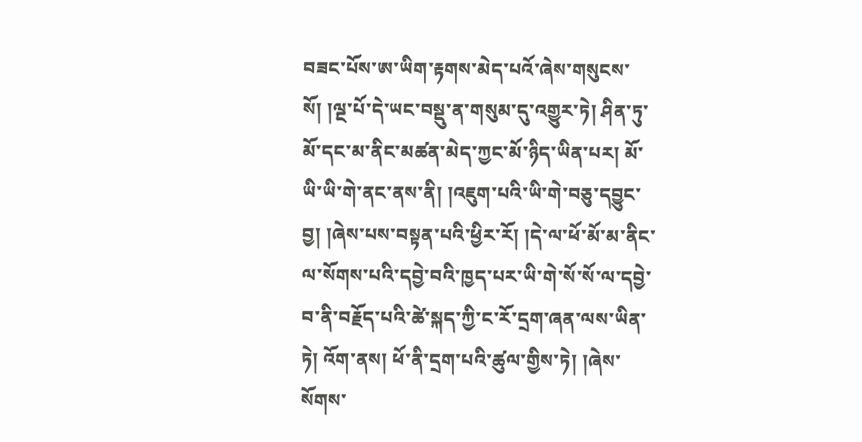བཟང་པོས་ཨ་ཡིག་རྟགས་མེད་པའོ་ཞེས་གསུངས་སོ། །ལྔ་པོ་དེ་ཡང་བསྡུ་ན་གསུམ་དུ་འགྱུར་ཏེ། ཤིན་ཏུ་མོ་དང་མ་ནིང་མཚན་མེད་ཀྱང་མོ་ཉིད་ཡིན་པར། མོ་ཡི་ཡི་གེ་ནང་ནས་ནི། །འཇུག་པའི་ཡི་གེ་བཅུ་དབྱུང་བྱ། །ཞེས་པས་བསྟན་པའི་ཕྱིར་རོ། །དེ་ལ་ཕོ་མོ་མ་ནིང་ལ་སོགས་པའི་དབྱེ་བའི་ཁྱད་པར་ཡི་གེ་སོ་སོ་ལ་དབྱེ་བ་ནི་བརྗོད་པའི་ཚེ་སྐད་ཀྱི་ང་རོ་དྲག་ཞན་ལས་ཡིན་ཏེ། འོག་ནས། ཕོ་ནི་དྲག་པའི་ཚུལ་གྱིས་ཏེ། །ཞེས་སོགས་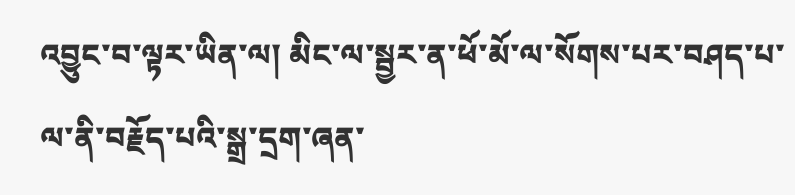འབྱུང་བ་ལྟར་ཡིན་ལ། མིང་ལ་སྦྱར་ན་ཕོ་མོ་ལ་སོགས་པར་བཤད་པ་ལ་ནི་བརྗོད་པའི་སྒྲ་དྲག་ཞན་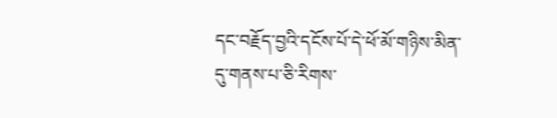དང་བརྗོད་བྱའི་དངོས་པོ་དེ་ཕོ་མོ་གཉིས་མིན་དུ་གནས་པ་ཅི་རིགས་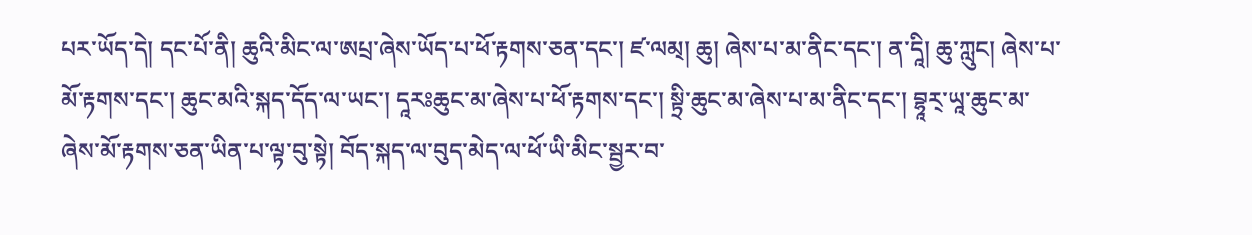པར་ཡོད་དེ། དང་པོ་ནི། ཆུའི་མིང་ལ་ཨཔྲ་ཞེས་ཡོད་པ་ཕོ་རྟགས་ཅན་དང་། ཛ་ལམ྄། ཆུ། ཞེས་པ་མ་ནིང་དང་། ན་དཱི། ཆུ་ཀླུང། ཞེས་པ་མོ་རྟགས་དང་། ཆུང་མའི་སྐད་དོད་ལ་ཡང་། དཱརཿཆུང་མ་ཞེས་པ་ཕོ་རྟགས་དང་། སྟྲི་ཆུང་མ་ཞེས་པ་མ་ནིང་དང་། བྷཱར྄་ཡཱ་ཆུང་མ་ཞེས་མོ་རྟགས་ཅན་ཡིན་པ་ལྟ་བུ་སྟེ། བོད་སྐད་ལ་བུད་མེད་ལ་ཕོ་ཡི་མིང་སྦྱར་བ་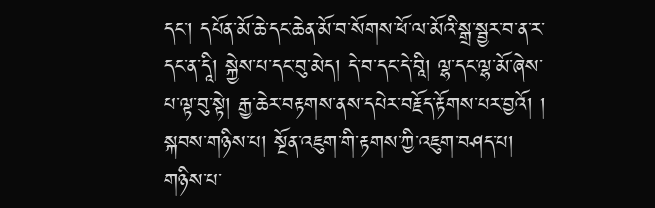དང་། དཔོན་མོ་ཆེ་དང་ཆེན་མོ་བ་སོགས་ཕོ་ལ་མོའི་སྒྲ་སྦྱར་བ་ན་ར་དང་ན་དཱི། སྐྱེས་པ་དང་བུ་མེད། དེ་བ་དང་དེ་བཱི། ལྷ་དང་ལྷ་མོ་ཞེས་པ་ལྟ་བུ་སྟེ། རྒྱ་ཆེར་བརྟགས་ནས་དཔེར་བརྗོད་རྟོགས་པར་བྱའོ། །
སྐབས་གཉིས་པ། སྔོན་འཇུག་གི་རྟགས་ཀྱི་འཇུག་བཤད་པ།
གཉིས་པ་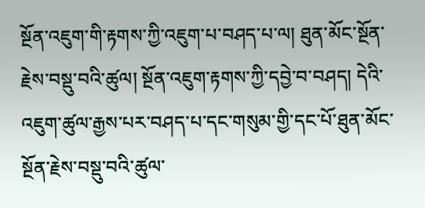སྔོན་འཇུག་གི་རྟགས་ཀྱི་འཇུག་པ་བཤད་པ་ལ། ཐུན་མོང་སྔོན་རྗེས་བསྡུ་བའི་ཚུལ། སྔོན་འཇུག་རྟགས་ཀྱི་དབྱེ་བ་བཤད། དེའི་འཇུག་ཚུལ་རྒྱས་པར་བཤད་པ་དང་གསུམ་གྱི་དང་པོ་ཐུན་མོང་སྔོན་རྗེས་བསྡུ་བའི་ཚུལ་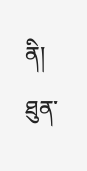ནི།
ཐུན་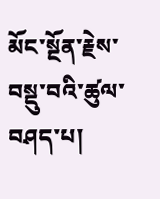མོང་སྔོན་རྗེས་བསྡུ་བའི་ཚུལ་བཤད་པ།